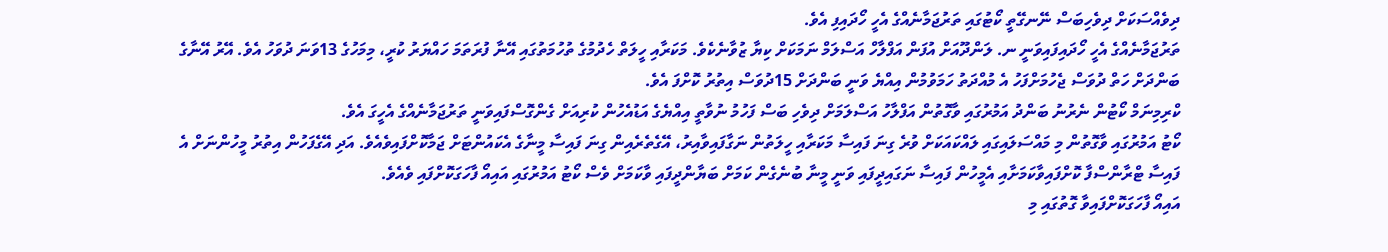ދިވެއްސަކަށް ދިވެހިބަސް ނޭނގޭތީ ކޯޓުގައި ތަރުޖަމާނެއްގެ އެހީ ހޯދައިފި އެވެ.
ތަރުޖަމާނެއްގެ އެހީ ހޯދައިފައިވަނީ ނ. ލަންދޫއަށް އުފަން އަފްލާހް އަސްލަމް ނަމަކަށް ކިޔާ ޒުވާނެކެވެ. މަކަރާއި ހީލަތް ހެދުމުގެ ތުހުމަތުގައި އޭނާ ފުރަތަމަ ހައްޔަރު ކުރީ، މިމަހުގެ 13ވަނަ ދުވަހު އެވެ. އޭރު އޭނާގެ ބަންދަށް ހަތް ދުވަސް ޖެހުމަށްފަހު އެ މުއްދަތު ހަމަވުމުން އިއްޔެ ވަނީ ބަންދަށް 15ދުވަސް އިތުރު ކޮށްފަ އެވެ.
ކްރިމިނަމް ކޯޓުން ނެރުނު ބަންދު އަމުރުގައި ވާގޮތުން އަފްލާހު އަސްލަމަށް ދިވެހި ބަސް ފަހުމު ނުވާތީ އިއްޔެގެ އަޑުއެހުން ކުރިއަށް ގެންގޮސްފައިވަނީ ތަރުޖަމާނެއްގެ އެހީގަ އެވެ.
ކޯޓު އަމުރުގައި ވާގޮތުން މި މައްސަލައިގައި ލައްކައަކަށް ވުރެ ގިނަ ފައިސާ މަކަރާއި ހީލަތުން ނަގާފައިވާއިރު، އޭގެތެރެއިން ގިނަ ފައިސާ މީނާގެ އެކައުންޓަށް ޖަމާކޮށްފައިވެއެވެ. އަދި އޭގެފަހުން އިތުރު މީހުންނަށް އެ ފައިސާ ޓްރާންސްފާ ކޮށްފައިވާކަމަށާއި އެމީހުން ފައިސާ ނަގައިދީފައި ވަނީ މީނާ ބުނެގެން ކަމަށް ބަޔާންދީފައި ވާކަމަށް ވެސް ކޯޓު އަމުރުގައި އައިއޯ ފާހަގަކޮށްފައި ވެއެވެ.
އައިއޯ ފާހަގަކޮށްފައިވާ ގޮތުގައި މި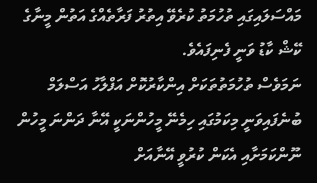މައްސަލައިގައި ތުހުމަތު ކުރެވޭ އިތުރު ފަރާތެއްގެ އަތުން މީނާގެ ކޭޝް ކާޑު ވަނީ ފެނިފައެވެ.
ނަމަވެސް ތުހުމަތުތަކަށް އިންކާރުކޮށް އަފްލާހު އަސްލަމް ބުނެފައިވަނީ މިކަމުގައި ހިމެނޭ މީހުންނަކީ އޭނާ ދަންނަ މީހުން ނޫންކަމަށާއި އެކަން ކުރުވީ އޭނާއަށް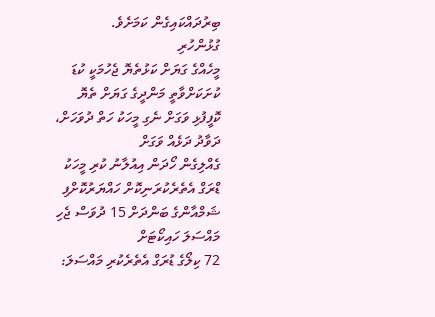ބިރުދައްކައިގެން ކަމަށެވެ.
ގުޅުންހުރި
މީހެއްގެ ގަޔަށް ކަޅުތެޔޮ ޖެހުމަކީ ކުޑަ ކުށަކަށްވާތީ މަންދީގެ ގަޔަށް ތެޔޮ
ކޮފީފުޅި ވަގަށް ނެގި މީހަކު ހަތް ދުވަހަށް، ދަވާދު ދަޅެއް ވަގަށް
ގެއްލިގެން ހޯދަން އިއުލާނު ކުރި މީހަކު ޑްރަގް އެތެރެކުރަނިކޮށް ހައްޔަރުކޮށްފި
ޝަމްއާންގެ ބަންދަށް 15 ދުވަސް ޖެހި މައްސަލަ ހައިކޯޓަށް
72 ކިލޯގެ ޑުރަގް އެތެރެކުރި މައްސަލަ: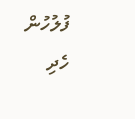ފުލުހުން ހެދި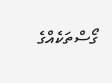ގޯސްތަކެއްގެ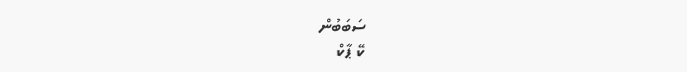ސަބަބުން
ކޭ ޕާކް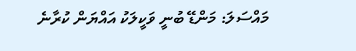މައްސަލަ: މަންޑޭ ބުނީ ވަކީލަކު އައްޔަން ކުރާނެ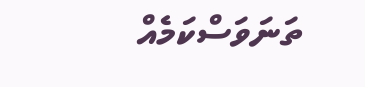ތަނަވަސްކަމެއް